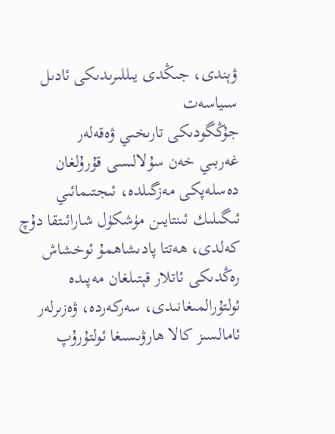ۋېندى، جىڭدى يىللىرىدىكى ئادىل سىياسەت
جۇڭگودىكى تارىخىي ۋەقەلەر
غەربىي خەن سۇلالىسى قۇرۇلغان دەسلەپكى مەزگىلدە، ئىجتىمائىي ئىگىلىك ئىنتايىن مۈشكۈل شارائىتقا دۇچ كەلدى، ھەتتا پادىشاھمۇ ئوخشاش رەڭدىكى ئاتلار قېتىلغان مەپىدە ئولتۇرالمىغانىدى، سەركەردە، ۋەزىرلەر ئامالسىز كالا ھارۋىسىغا ئولتۇرۇپ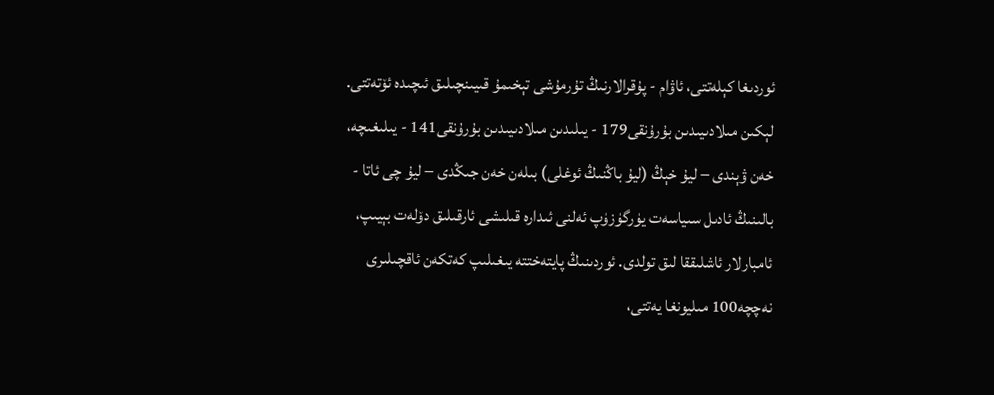ئوردىغا كېلەتتى، ئاۋام - پۇقرالارنىڭ تۇرمۇشى تېخىمۇ قىيىنچىلىق ئىچىدە ئۆتەتتى. لېكىن مىلادىيىدىن بۇرۇنقى179 - يىلىدىن مىلادىيىدىن بۇرۇنقى141 - يىلىغىچە، خەن ۋېندى − ليۇ خېڭ (ليۇ باڭنىڭ ئوغلى) بىلەن خەن جىڭدى − ليۇ چى ئاتا - بالىنىڭ ئادىل سىياسەت يۈرگۈزۈپ ئەلنى ئىدارە قىلىشى ئارقىلىق دۆلەت بېيىپ، ئامبارلار ئاشلىققا لىق تولدى. ئوردىنىڭ پايتەختتە يىغىلىپ كەتكەن ئاقچىلىرى نەچچە100 مىليونغا يەتتى،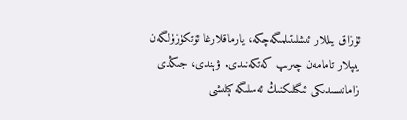ئۇزاق يىللار ئىشلىتىلمىگەچكە، يارماقلارغا ئۆتكۈزۈلگەن يىپلار تامامەن چىرىپ كەتكەنىدى. ۋېندى، جىڭدى زامانىسىدىكى ئىگىلىكنىڭ ئەسلىگە كېلىشى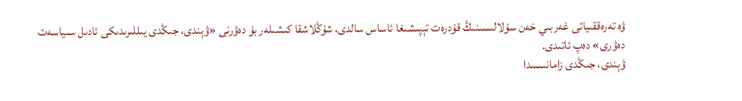ۋە تەرەققىياتى غەربىي خەن سۇلالىسىنىڭ قۇدرەت تېپىشىغا ئاساس سالدى، شۇڭلاشقا كىشىلەر بۇ دەۋرنى «ۋېندى، جىڭدى يىللىرىدىكى ئادىل سىياسەت دەۋرى» دەپ ئاتىدى.
ۋېندى، جىڭدى زامانىسىدا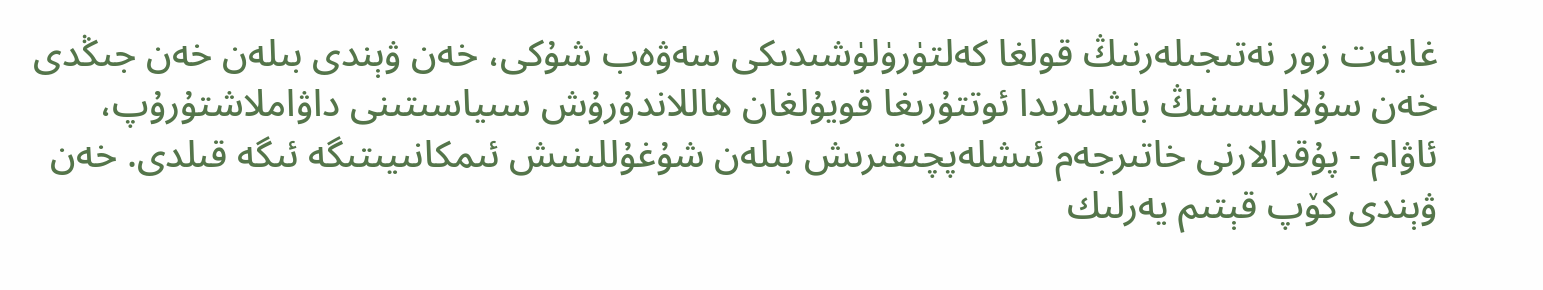غايەت زور نەتىجىلەرنىڭ قولغا كەلتۈرۈلۈشىدىكى سەۋەب شۇكى، خەن ۋېندى بىلەن خەن جىڭدى خەن سۇلالىسىنىڭ باشلىرىدا ئوتتۇرىغا قويۇلغان ھاللاندۇرۇش سىياسىتىنى داۋاملاشتۇرۇپ، ئاۋام - پۇقرالارنى خاتىرجەم ئىشلەپچىقىرىش بىلەن شۇغۇللىنىش ئىمكانىيىتىگە ئىگە قىلدى. خەن ۋېندى كۆپ قېتىم يەرلىك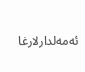ئەمەلدارلارغا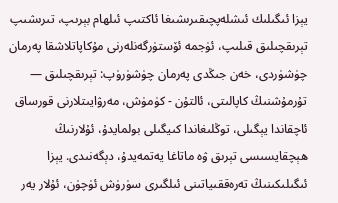يېزا ئىگىلىك ئىشلەپچىقىرىشىغا ئاكتىپ ئىلھام بېرىپ، تىرىشىپ تېرىقچىلىق قىلىپ، ئۈجمە ئۆستۈرگەنلەرنى مۇكاپاتلاشقا پەرمان چۈشۈردى، خەن جىڭدى پەرمان چۈشۈرۈپ: تېرىقچىلىق — تۇرمۇشنىڭ كاپالىتى، ئالتۇن - كۈمۈش، مەرۋايىتلارنى قورساق ئاچقاندا يېگىلى، توڭلىغاندا كىيگىلى بولمايدۇ، ئۇلارنىڭ ھېچقايسىسى تېرىق ۋە ماتاغا يەتمەيدۇ، دېگەنىدى. يېزا ئىگىلىكىنىڭ تەرەققىياتىنى ئىلگىرى سۈرۈش ئۈچۈن، ئۇلار يەر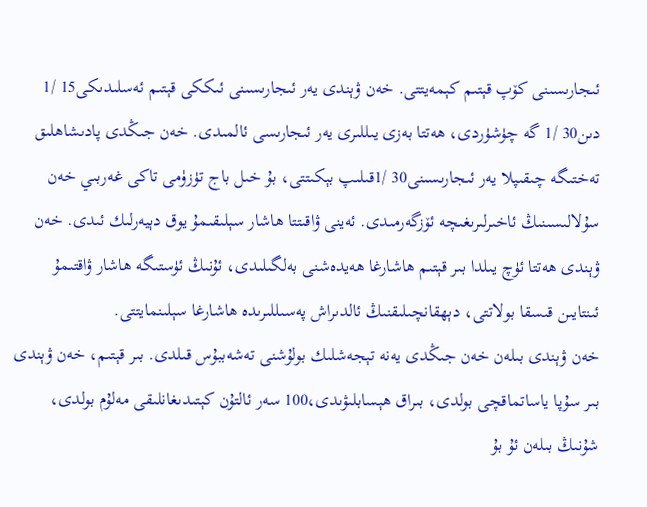ئىجارىسىنى كۆپ قېتىم كېمەيتتى. خەن ۋېندى يەر ئىجارىسىنى ئىككى قېتىم ئەسلىدىكى15 /1 دىن30 /1 گە چۈشۈردى، ھەتتا بەزى يىللىرى يەر ئىجارىسى ئالمىدى. خەن جىڭدى پادىشاھلىق تەختىگە چىقىپلا يەر ئىجارىسىنى30 /1قىلىپ بېكىتتى، بۇ خىل باج تۈزۈمى تاكى غەربىي خەن سۇلالىسىنىڭ ئاخىرلىرىغىچە ئۆزگەرمىدى. ئەينى ۋاقىتتا ھاشار سېلىقىمۇ يوق دېيەرلىك ئىدى. خەن ۋېندى ھەتتا ئۈچ يىلدا بىر قېتىم ھاشارغا ھەيدەشنى بەلگىلىدى، ئۇنىڭ ئۈستىگە ھاشار ۋاقتىمۇ ئىنتايىن قىسقا بولاتتى، دېھقانچىلىقنىڭ ئالدىراش پەسىللىرىدە ھاشارغا سېلىنمايتتى.
خەن ۋېندى بىلەن خەن جىڭدى يەنە تېجەشلىك بولۇشنى تەشەببۇس قىلدى. بىر قېتىم، خەن ۋېندى بىر سۇپا ياساتماقچى بولدى، بىراق ھېسابلىۋىدى،100 سەر ئالتۇن كېتىدىغانلىقى مەلۇم بولدى، شۇنىڭ بىلەن ئۇ بۇ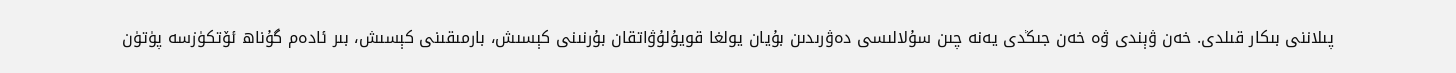پىلاننى بىكار قىلدى. خەن ۋېندى ۋە خەن جىڭدى يەنە چىن سۇلالىسى دەۋرىدىن بۇيان يولغا قويۇلۇۋاتقان بۇرنىنى كېسىش، بارمىقىنى كېسىش، بىر ئادەم گۇناھ ئۆتكۈزسە پۈتۈن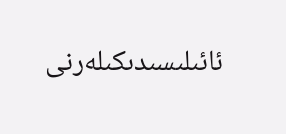ئائىلىسىدىكىلەرنى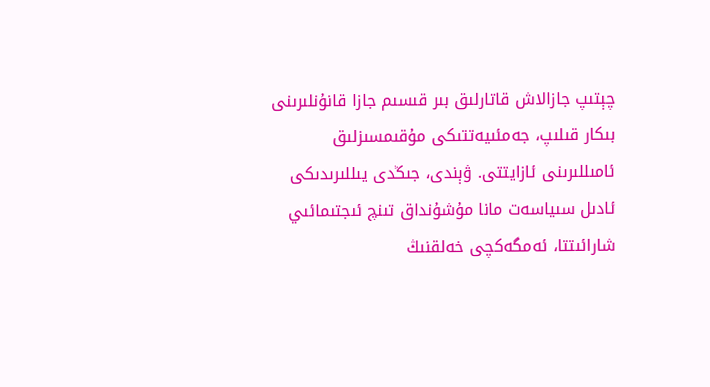چېتىپ جازالاش قاتارلىق بىر قىسىم جازا قانۇنلىرىنى بىكار قىلىپ، جەمئىيەتتىكى مۇقىمسىزلىق ئامىللىرىنى ئازايتتى. ۋېندى، جىڭدى يىللىرىدىكى ئادىل سىياسەت مانا مۇشۇنداق تىنچ ئىجتىمائىي شارائىتتا، ئەمگەكچى خەلقنىڭ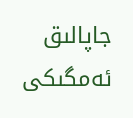جاپالىق ئەمگىكى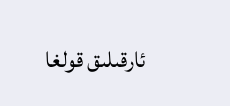ئارقىلىق قولغا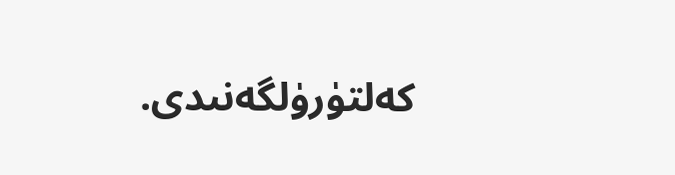كەلتۈرۈلگەنىدى.